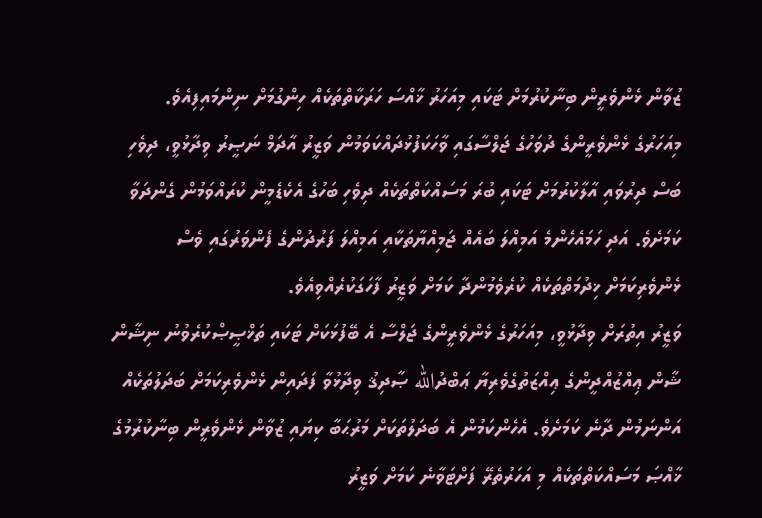ޒުވާން ޅެންވެރީން ބިނާކުރުމަށް ޓަކައި މިއަހަރު ޚާއްސަ ހަރަކާތްތަކެއް ހިންގުމަށް ނިންމައިފިއެވެ.
މިއަހަރުގެ ޅެންވެރީންގެ ދުވަހުގެ ޖަލްސާގައި ވާހަކަފުޅުދައްކަވަމުން ވަޒީރު އާދަމް ނަޞީރު ވިދާޅުވީ، ދިވެހި ބަސް ދިރުވައި އާލާކުރުމަށް ޓަކައި ބުރަ މަސައްކަތްތަކެއް ދިވެހި ބަހުގެ އެކެޑެމީން ކުރައްވަމުން ގެންދަވާ ކަމަށެވެ. އަދި ހަމައެހެންމެ އަމިއްލަ ބައެއް ޖަމިއްޔާތަކާއި އަމިއްލަ ފަރުދުންގެ ފެންވަރުގައި ވެސް ޅެންވެރިކަމަށް ޚިދުމަތްތަކެއް ކުރެވެމުންދާ ކަމަށް ވަޒީރު ފާހަގަކުރެއްވިއެވެ.
ވަޒީރު އިތުރަށް ވިދާޅުވީ، މިއަހަރުގެ ޅެންވެރީންގެ ޖަލްސާ އެ ބޭފުޅަކަށް ޓަކައި ތަޚްޞީޞްކުރެވުނު ނިޝާން ޝާން ޢިއްޒުއްދީންގެ ޢިއްޒަތުގެވެރިޔާ ޢަބްދުالله ޞާދިޤު ވިދާޅުވާ ފަދައިން ޅެންވެރިކަމަށް ބަދަލުތަކެއް އަންނަމުން ދާނެ ކަމަށެވެ. އެހެންކަމުން އެ ބަދަލުތަކަށް މަރުޙަބާ ކިޔައި ޒުވާން ޅެންވެރީން ބިނާކުރުމުގެ ޚާއްޞަ މަސައްކަތްތަކެއް މި އަހަރުތެރޭ ފަށްޓަވާނެ ކަމަށް ވަޒީރު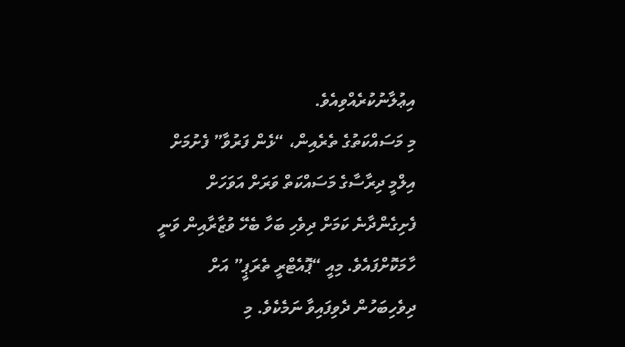އިޢުލާނުކުރެއްވިއެވެ.
މި މަސައްކަތުގެ ތެރެއިން، “ޅެން ފަރުވާ” ފެށުމަށް އިލްމީ ދިރާސާގެ މަސައްކަތް ވަރަށް އަވަހަށް ފެށިގެންދާނެ ކަމަށް ދިވެހި ބަހާ ބެހޭ ވުޒާރާއިން ވަނީ ހާމަކޮށްފައެވެ. މިއީ “ޕޮއެޓްރީ ތެރަޕީ” އަށް ދިވެހިބަހުން ދެވިފައިވާ ނަމެކެވެ. މި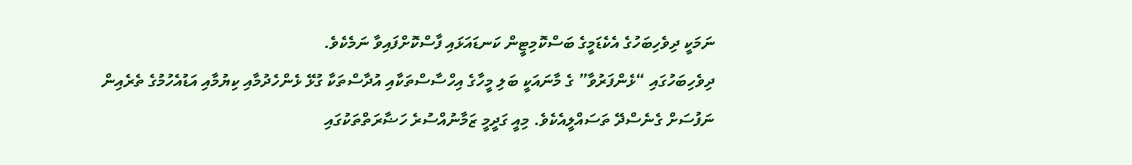ނަމަކީ ދިވެހިބަހުގެ އެކެޑަމީގެ ބަސްކޮމިޓީން ކަނޑައަޅައި ފާސްކޮށްފައިވާ ނަމެކެވެ.
ދިވެހިބަހުގައި “ޅެންފަރުވާ” ގެ މާނައަކީ ބަލި މީހާގެ އިހްސާސްތަކާއި އުދާސްތަކާ ގުޅޭ ޅެންހެދުމާއި ކިޔުމާއި އަޑުއެހުމުގެ ތެރެއިން ނަފުސަށް ގެނެސްދޭ ތަސައްލީއެކެވެ. މިއީ ގަދީމީ ޒަމާނުއްސުރެ ހަޟާރަތްތަކުގައި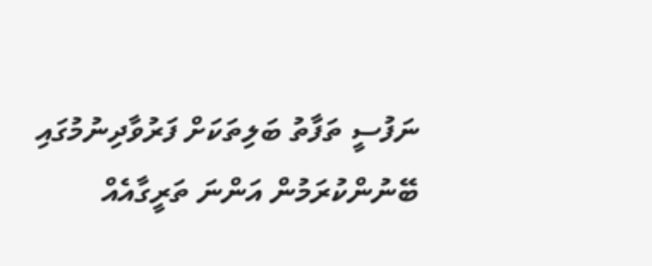ނަފުސީ ތަފާތު ބަލިތަކަށް ފަރުވާދިނުމުގައި ބޭނުންކުރަމުން އަންނަ ތަރީގާއެއް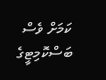ކަމަށް ވެސް ބަސްކޮމިޓީގެ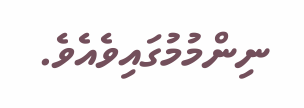ނިންމުމުގައިވެއެވެ.